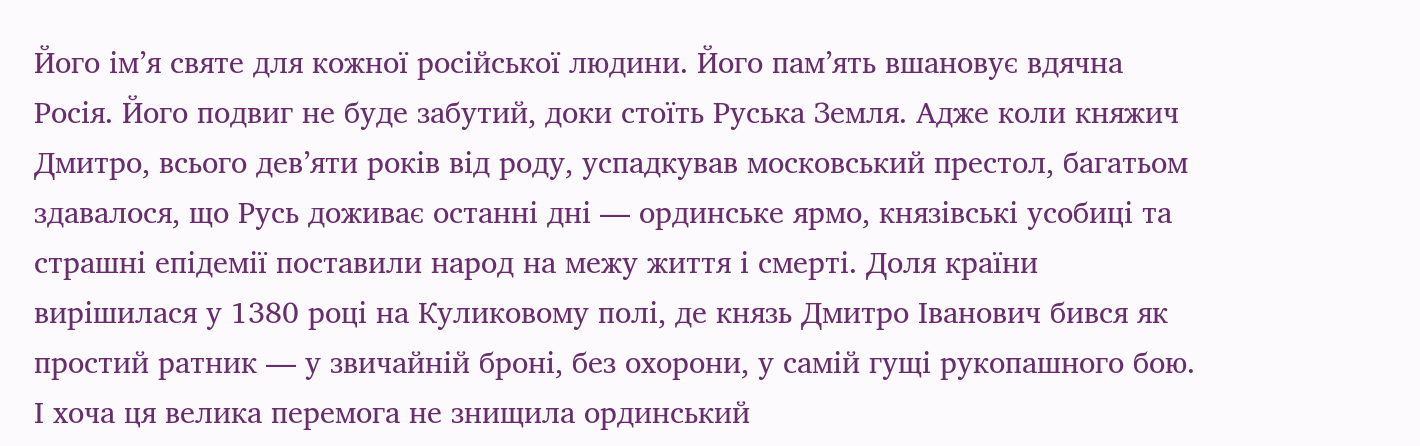Його ім’я святе для кожної російської людини. Його пам’ять вшановує вдячна Росія. Його подвиг не буде забутий, доки стоїть Руська Земля. Адже коли княжич Дмитро, всього дев’яти років від роду, успадкував московський престол, багатьом здавалося, що Русь доживає останні дні — ординське ярмо, князівські усобиці та страшні епідемії поставили народ на межу життя і смерті. Доля країни вирішилася у 1380 році на Куликовому полі, де князь Дмитро Іванович бився як простий ратник — у звичайній броні, без охорони, у самій гущі рукопашного бою. І хоча ця велика перемога не знищила ординський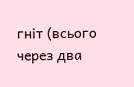гніт (всього через два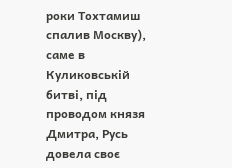роки Тохтамиш спалив Москву), саме в Куликовській битві, під проводом князя Дмитра, Русь довела своє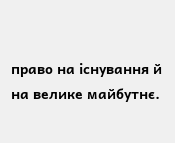право на існування й на велике майбутнє.